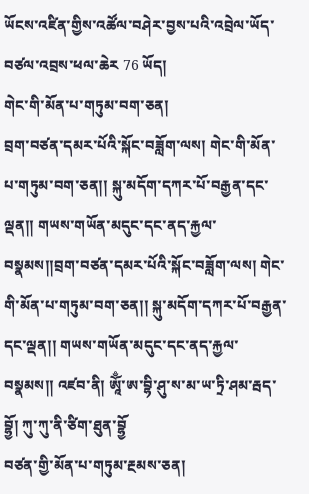ཡོངས་འཛིན་གྱིས་འཚོལ་བཤེར་བྱས་པའི་འབྲེལ་ཡོད་བཙལ་འབྲས་ཕལ་ཆེར 76 ཡོད།
གེང་གི་མོན་པ་གཏུམ་བག་ཅན།
བྲག་བཙན་དམར་པོའི་སྐོང་བཟློག་ལས། གེང་གི་མོན་པ་གཏུམ་བག་ཅན།། སྐུ་མདོག་དཀར་པོ་བརྒྱན་དང་ལྡན།། གཡས་གཡོན་མདུང་དང་ནད་རྐྱལ་བསྣམས།།བྲག་བཙན་དམར་པོའི་སྐོང་བཟློག་ལས། གེང་གི་མོན་པ་གཏུམ་བག་ཅན།། སྐུ་མདོག་དཀར་པོ་བརྒྱན་དང་ལྡན།། གཡས་གཡོན་མདུང་དང་ནད་རྐྱལ་བསྣམས།། འཛབ་ནི། ཨཱོྃ་ཨ་བྷི་ཤུ་ས་མ་ཡ་ཏྲི་ཤམ་རྦད་བྷྱོ། ཀུ་ཀུ་ནི་ཙིག་ཐུན་བྷྱོ
བཙན་གྱི་མོན་པ་གཏུམ་རྔམས་ཅན།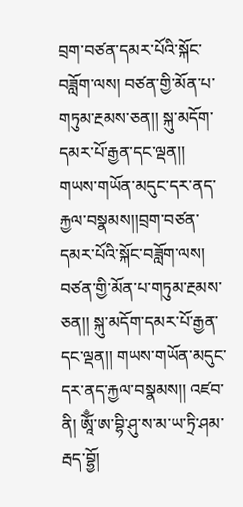བྲག་བཙན་དམར་པོའི་སྐོང་བཟློག་ལས། བཙན་གྱི་མོན་པ་གཏུམ་རྔམས་ཅན།། སྐུ་མདོག་དམར་པོ་རྒྱན་དང་ལྡན།། གཡས་གཡོན་མདུང་དར་ནད་རྐྱལ་བསྣམས།།བྲག་བཙན་དམར་པོའི་སྐོང་བཟློག་ལས། བཙན་གྱི་མོན་པ་གཏུམ་རྔམས་ཅན།། སྐུ་མདོག་དམར་པོ་རྒྱན་དང་ལྡན།། གཡས་གཡོན་མདུང་དར་ནད་རྐྱལ་བསྣམས།། འཛབ་ནི། ཨཱོྃ་ཨ་བྷི་ཤུ་ས་མ་ཡ་ཏྲི་ཤམ་རྦད་བྷྱོ།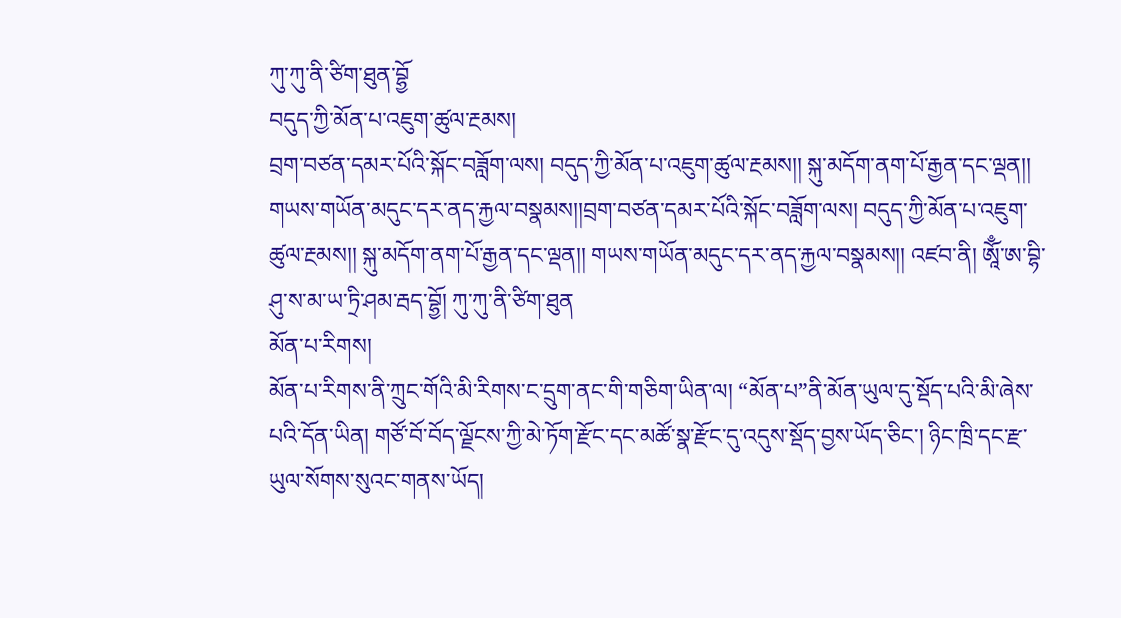ཀུ་ཀུ་ནི་ཙིག་ཐུན་བྷྱོ
བདུད་ཀྱི་མོན་པ་འཇུག་ཚུལ་རྔམས།
བྲག་བཙན་དམར་པོའི་སྐོང་བཟློག་ལས། བདུད་ཀྱི་མོན་པ་འཇུག་ཚུལ་རྔམས།། སྐུ་མདོག་ནག་པོ་རྒྱན་དང་ལྡན།། གཡས་གཡོན་མདུང་དར་ནད་རྐྱལ་བསྣམས།།བྲག་བཙན་དམར་པོའི་སྐོང་བཟློག་ལས། བདུད་ཀྱི་མོན་པ་འཇུག་ཚུལ་རྔམས།། སྐུ་མདོག་ནག་པོ་རྒྱན་དང་ལྡན།། གཡས་གཡོན་མདུང་དར་ནད་རྐྱལ་བསྣམས།། འཛབ་ནི། ཨཱོྃ་ཨ་བྷི་ཤུ་ས་མ་ཡ་ཏྲི་ཤམ་རྦད་བྷྱོ། ཀུ་ཀུ་ནི་ཙིག་ཐུན
མོན་པ་རིགས།
མོན་པ་རིགས་ནི་ཀྲུང་གོའི་མི་རིགས་ང་དྲུག་ནང་གི་གཅིག་ཡིན་ལ། “མོན་པ”ནི་མོན་ཡུལ་དུ་སྡོད་པའི་མི་ཞེས་པའི་དོན་ཡིན། གཙོ་བོ་བོད་ལྗོངས་ཀྱི་མེ་ཏོག་རྫོང་དང་མཚོ་སྣ་རྫོང་དུ་འདུས་སྡོད་བྱས་ཡོད་ཅིང་། ཉིང་ཁྲི་དང་རྫ་ཡུལ་སོགས་སུའང་གནས་ཡོད།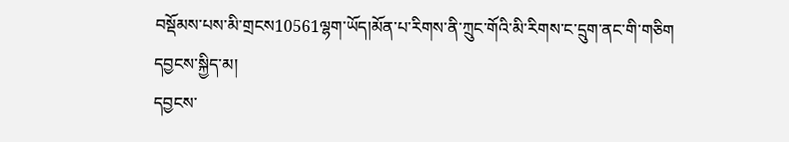བསྡོམས་པས་མི་གྲངས10561ལྷག་ཡོད།མོན་པ་རིགས་ནི་ཀྲུང་གོའི་མི་རིགས་ང་དྲུག་ནང་གི་གཅིག
དབྱངས་སྐྱིད་མ།
དབྱངས་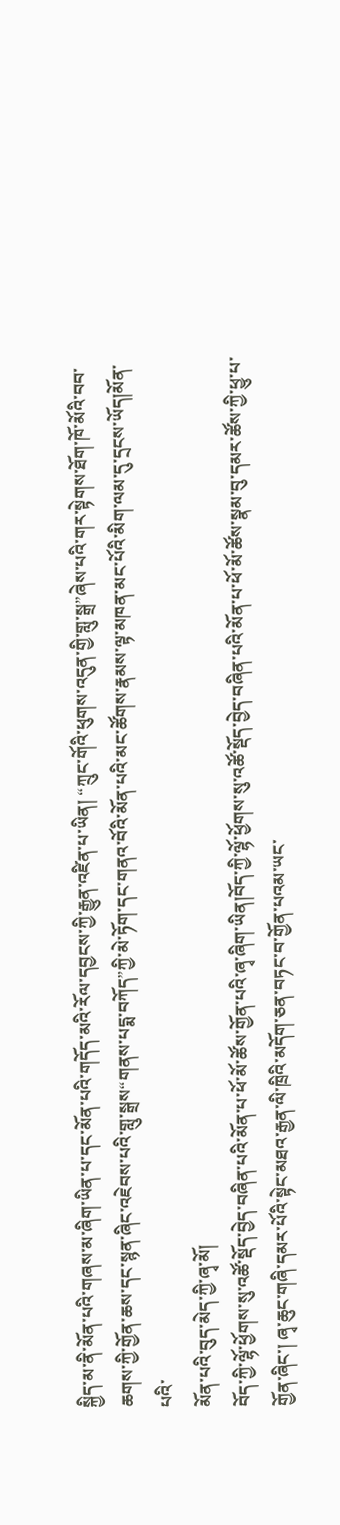སྐྱིད་མ་ནི་མོན་པའི་གཞས་མ་ཞིག་ཡིན་པ་དང་མོན་པའི་གདོད་མའི་རོལ་དབྱངས་ཀྱི་རྒྱུན་འཛིན་པ་ཡིན། “ཀྲུང་གོའི་ཕུགས་འདུན་གྱི་གླུ་སྒྲ”ཞེས་པའི་གར་སྟེགས་ཐོག་ཁོ་མོའི་བབ་ཆགས་ཀྱི་གྱོན་ཆས་དང་སྙན་ཞིང་འཇེབས་པའི་གླུ་སྒྲས“གནས་པདྨ་བཀོད”ཀྱི་མེ་ཏོག་དང་གནའ་བོའི་མོན་པའི་མང་ཚོགས་རྣམས་ལྟ་མཁན་མང་པོའི་མིག་ལམ་དུ་དྲངས་ཡོད།མོན་པའི་
མོན་པའི་བུད་མེད་ཀྱི་ཞྭ་མོ།
བོད་ཀྱི་ལྷོ་ཕྱོགས་སུ་འཚོ་སྡོད་བྱེད་བཞིན་པའི་མོན་པ་ཕོ་མོ་ཚོས་གྱོན་པའི་ཞྭ་ཞིག་ཡིན།བོད་ཀྱི་ལྷོ་ཕྱོགས་སུ་འཚོ་སྡོད་བྱེད་བཞིན་པའི་མོན་པ་ཕོ་མོ་ཚོས་སྣམ་བུ་དམར་ཚོས་ཀྱི་ཕྱུ་པ་གྱོན་ཞིང་། ཞྭ་ཆུང་གཞི་དམར་པོའི་སྟེང་མཐའ་རྒྱན་ལི་ཁྲིའི་མདོག་ཅན་བཏང་བ་གྱོན་པའམ་ཡང་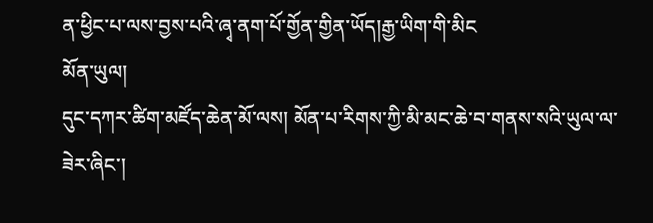ན་ཕྱིང་པ་ལས་བྱས་པའི་ཞྭ་ནག་པོ་གྱོན་གྱིན་ཡོད།རྒྱ་ཡིག་གི་མིང
མོན་ཡུལ།
དུང་དཀར་ཚིག་མཛོད་ཆེན་མོ་ལས། མོན་པ་རིགས་ཀྱི་མི་མང་ཆེ་བ་གནས་སའི་ཡུལ་ལ་ཟེར་ཞིང་།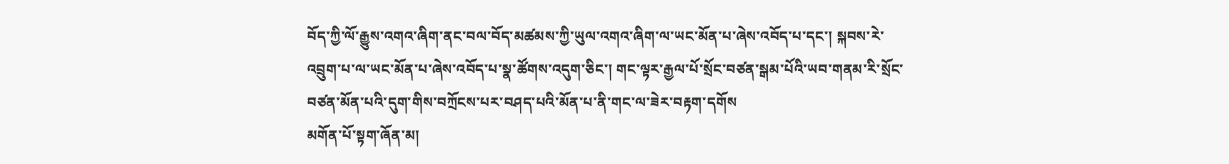བོད་ཀྱི་ལོ་རྒྱུས་འགའ་ཞིག་ནང་བལ་བོད་མཚམས་ཀྱི་ཡུལ་འགའ་ཞིག་ལ་ཡང་མོན་པ་ཞེས་འབོད་པ་དང་། སྐབས་རེ་འབྲུག་པ་ལ་ཡང་མོན་པ་ཞེས་འབོད་པ་སྣ་ཚོགས་འདུག་ཅིང་། གང་ལྟར་རྒྱལ་པོ་སྲོང་བཙན་སྒམ་པོའི་ཡབ་གནམ་རི་སྲོང་བཙན་མོན་པའི་དུག་གིས་བཀྲོངས་པར་བཤད་པའི་མོན་པ་ནི་གང་ལ་ཟེར་བརྟག་དགོས
མགོན་པོ་སྟག་ཞོན་མ།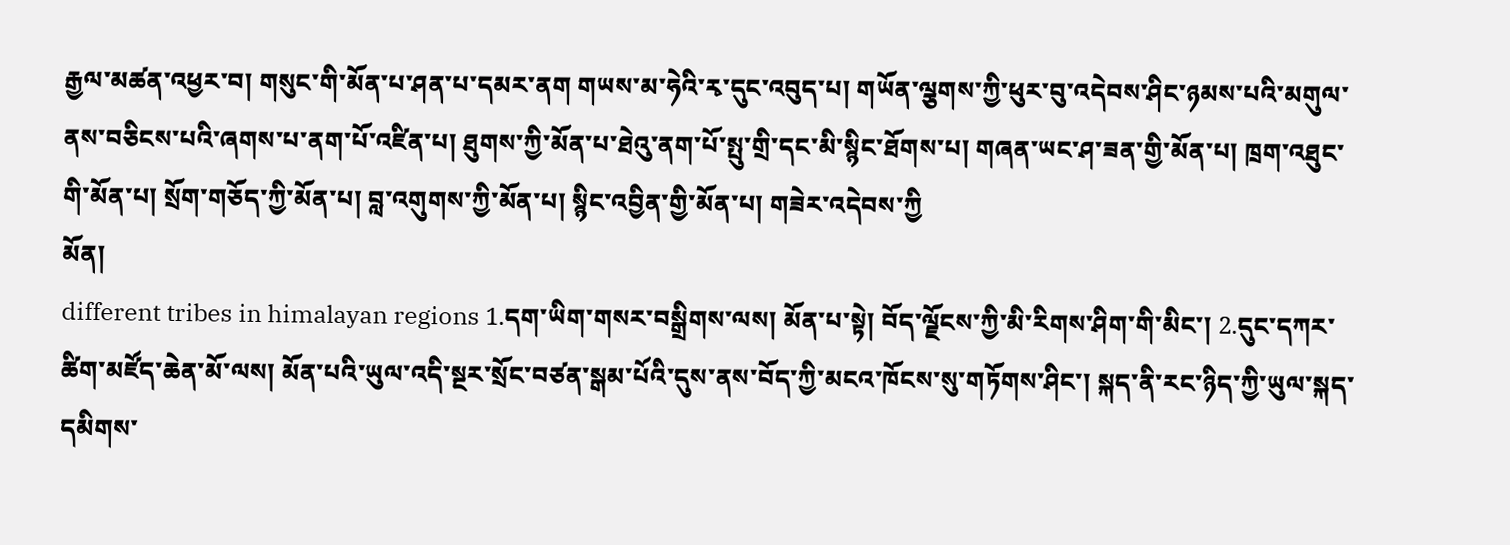རྒྱལ་མཚན་འཕྱར་བ། གསུང་གི་མོན་པ་ཤན་པ་དམར་ནག གཡས་མ་ཧེའི་རྭ་དུང་འབུད་པ། གཡོན་ལྕགས་ཀྱི་ཕུར་བུ་འདེབས་ཤིང་ཉམས་པའི་མགུལ་ནས་བཅིངས་པའི་ཞགས་པ་ནག་པོ་འཛིན་པ། ཐུགས་ཀྱི་མོན་པ་ཐེའུ་ནག་པོ་སྤུ་གྲི་དང་མི་སྙིང་ཐོགས་པ། གཞན་ཡང་ཤ་ཟན་གྱི་མོན་པ། ཁྲག་འཐུང་གི་མོན་པ། སྲོག་གཅོད་ཀྱི་མོན་པ། བླ་འགུགས་ཀྱི་མོན་པ། སྙིང་འབྱིན་གྱི་མོན་པ། གཟེར་འདེབས་ཀྱི
མོན།
different tribes in himalayan regions 1.དག་ཡིག་གསར་བསྒྲིགས་ལས། མོན་པ་སྟེ། བོད་ལྗོངས་ཀྱི་མི་རིགས་ཤིག་གི་མིང་། 2.དུང་དཀར་ཚིག་མཛོད་ཆེན་མོ་ལས། མོན་པའི་ཡུལ་འདི་སྔར་སྲོང་བཙན་སྒམ་པོའི་དུས་ནས་བོད་ཀྱི་མངའ་ཁོངས་སུ་གཏོགས་ཤིང་། སྐད་ནི་རང་ཉིད་ཀྱི་ཡུལ་སྐད་དམིགས་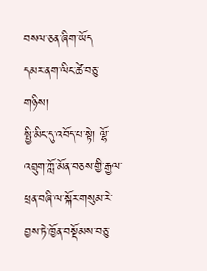བསལ་ཅན་ཞིག་ཡོད
དམར་ནག་ལིང་ཚེ་བཅུ་གཉིས།
སྤྱི་མིང་དུ་འབོད་པ་སྟེ། ལྷོ་འབྲུག་ཀློ་མོན་བཅས་གྱི་རྒྱལ་ཕྲན་བཞི་ལ་སྐོར་གསུམ་རེ་བྱས་ཏེ་ཁྱོན་བསྡོམས་བཅུ་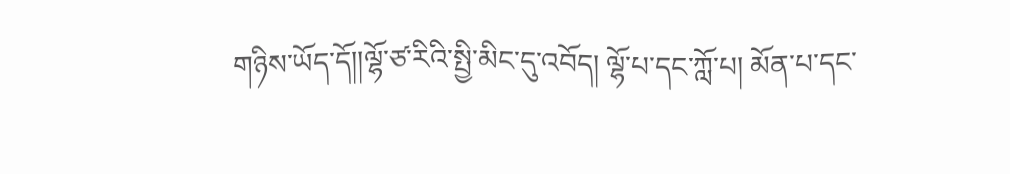གཉིས་ཡོད་དོ།།ལྷོ་ཙ་རིའི་སྤྱི་མིང་དུ་འབོད། ལྷོ་པ་དང་ཀློ་པ། མོན་པ་དང་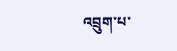འབྲུག་པ་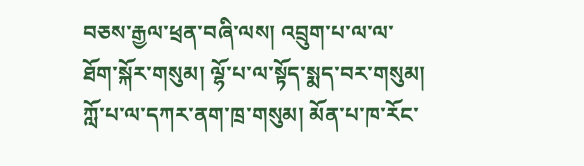བཅས་རྒྱལ་ཕྲན་བཞི་ལས། འབྲུག་པ་ལ་ལ་ཐོག་སྐོར་གསུམ། ལྷོ་པ་ལ་སྟོད་སྨད་བར་གསུམ། ཀློ་པ་ལ་དཀར་ནག་ཁྲ་གསུམ། མོན་པ་ཁ་རོང་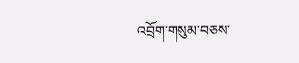འབྲོག་གསུམ་བཅས་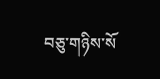བཅུ་གཉིས་སོ